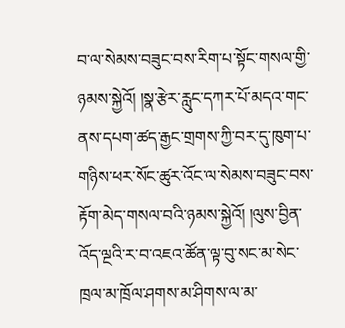བ་ལ་སེམས་བཟུང་བས་རིག་པ་སྟོང་གསལ་གྱི་ཉམས་སྐྱེའོ། །སྣ་རྩེར་རླུང་དཀར་པོ་མདའ་གང་ནས་དཔག་ཚད་རྒྱང་གྲགས་ཀྱི་བར་དུ་ཁུག་པ་གཉིས་ཕར་སོང་ཚུར་འོང་ལ་སེམས་བཟུང་བས་རྟོག་མེད་གསལ་བའི་ཉམས་སྐྱེའོ། །ལུས་བྱིན་འོད་ལྔའི་ར་བ་འཇའ་ཚོན་ལྟ་བུ་སང་མ་སེང་ཁྲལ་མ་ཁྲོལ་ཤགས་མ་ཤིགས་ལ་མ་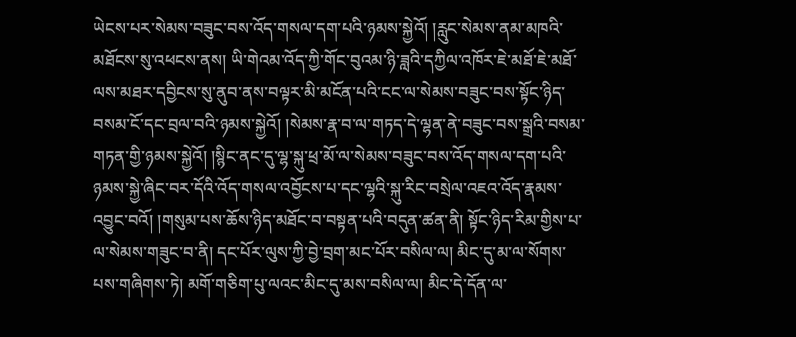ཡེངས་པར་སེམས་བཟུང་བས་འོད་གསལ་དག་པའི་ཉམས་སྐྱེའོ། །རླུང་སེམས་ནམ་མཁའི་མཐོངས་སུ་འཕངས་ནས། ཡི་གེའམ་འོད་ཀྱི་གོང་བུའམ་ཉི་ཟླའི་དཀྱིལ་འཁོར་ཇེ་མཐོ་ཇེ་མཐོ་ལས་མཐར་དབྱིངས་སུ་ནུབ་ནས་བལྟར་མི་མངོན་པའི་ངང་ལ་སེམས་བཟུང་བས་སྟོང་ཉིད་བསམ་ངོ་དང་བྲལ་བའི་ཉམས་སྐྱེའོ། །སེམས་རྣ་བ་ལ་གཏད་དེ་ལྷན་ནེ་བཟུང་བས་སྒྲའི་བསམ་གཏན་གྱི་ཉམས་སྐྱེའོ། །སྙིང་ནང་དུ་ལྷ་སྐུ་ཕྲ་མོ་ལ་སེམས་བཟུང་བས་འོད་གསལ་དག་པའི་ཉམས་སྐྱེ་ཞིང་བར་དོའི་འོད་གསལ་འབྱོངས་པ་དང་ལྷའི་སྐུ་རིང་བསྲེལ་འཇའ་འོད་རྣམས་འབྱུང་བའོ། །གསུམ་པས་ཆོས་ཉིད་མཐོང་བ་བསྟན་པའི་བདུན་ཚན་ནི། སྟོང་ཉིད་རིམ་གྱིས་པ་ལ་སེམས་གཟུང་བ་ནི། དང་པོར་ལུས་ཀྱི་བྱེ་བྲག་མང་པོར་བསིལ་ལ། མིང་དུ་མ་ལ་སོགས་པས་གཞིགས་ཏེ། མགོ་གཅིག་པུ་ལའང་མིང་དུ་མས་བསིལ་ལ། མིང་དེ་དོན་ལ་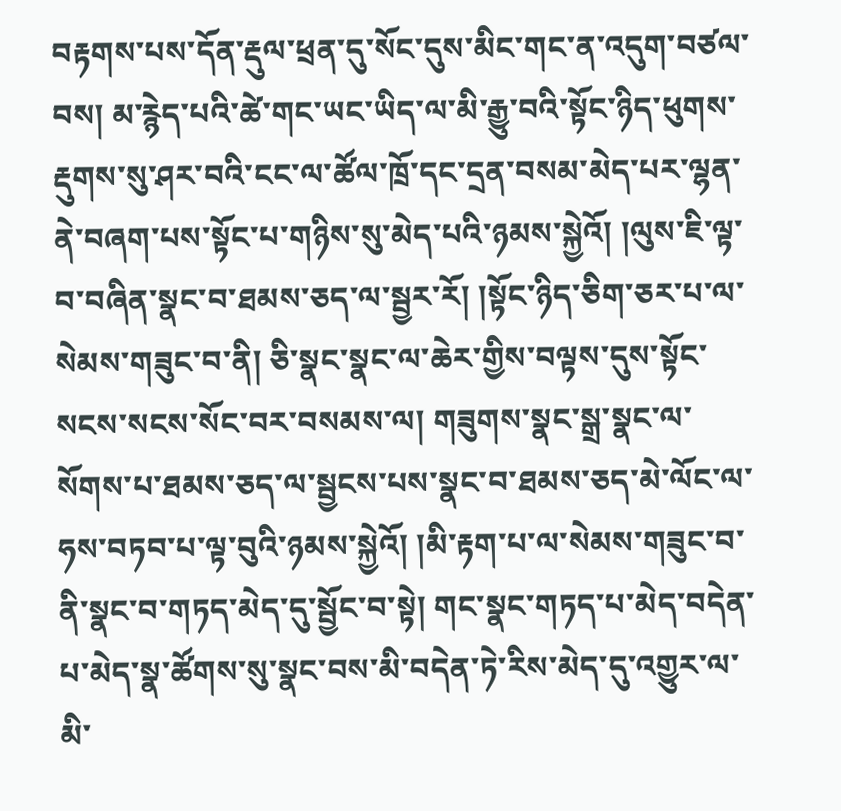བརྟགས་པས་དོན་རྡུལ་ཕྲན་དུ་སོང་དུས་མིང་གང་ན་འདུག་བཙལ་བས། མ་རྙེད་པའི་ཚེ་གང་ཡང་ཡིད་ལ་མི་རྒྱུ་བའི་སྟོང་ཉིད་ཕུགས་རྡུགས་སུ་ཤར་བའི་ངང་ལ་ཚོལ་ཁྲོ་དང་དྲན་བསམ་མེད་པར་ལྷན་ནེ་བཞག་པས་སྟོང་པ་གཉིས་སུ་མེད་པའི་ཉམས་སྐྱེའོ། །ལུས་ཇི་ལྟ་བ་བཞིན་སྣང་བ་ཐམས་ཅད་ལ་སྦྱར་རོ། །སྟོང་ཉིད་ཅིག་ཅར་པ་ལ་སེམས་གཟུང་བ་ནི། ཅི་སྣང་སྣང་ལ་ཆེར་གྱིས་བལྟས་དུས་སྟོང་སངས་སངས་སོང་བར་བསམས་ལ། གཟུགས་སྣང་སྒྲ་སྣང་ལ་སོགས་པ་ཐམས་ཅད་ལ་སྦྱངས་པས་སྣང་བ་ཐམས་ཅད་མེ་ལོང་ལ་ཧས་བཏབ་པ་ལྟ་བུའི་ཉམས་སྐྱེའོ། །མི་རྟག་པ་ལ་སེམས་གཟུང་བ་ནི་སྣང་བ་གཏད་མེད་དུ་སྦྱོང་བ་སྟེ། གང་སྣང་གཏད་པ་མེད་བདེན་པ་མེད་སྣ་ཚོགས་སུ་སྣང་བས་མི་བདེན་ཏེ་རིས་མེད་དུ་འགྱུར་ལ་མི་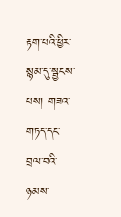རྟག་པའི་ཕྱིར་སྙམ་དུ་སྦྱངས་པས། གཟའ་གཏད་དང་བྲལ་བའི་ཉམས་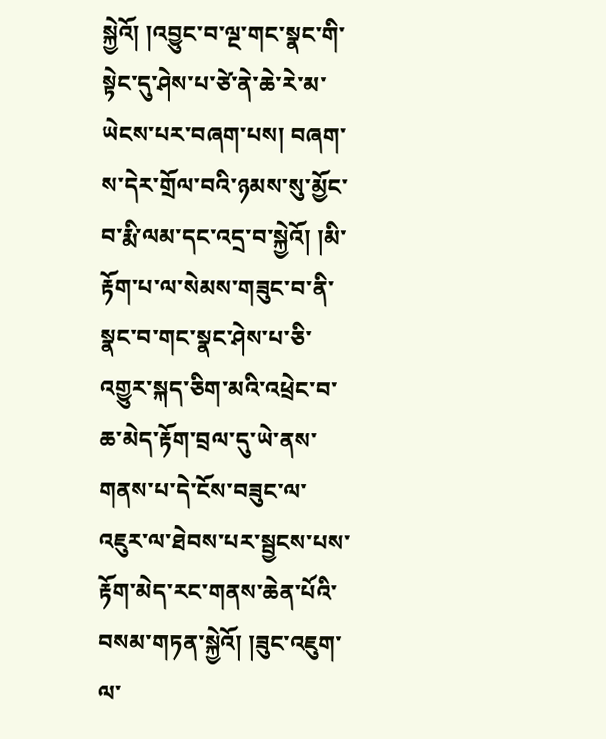སྐྱེའོ། །འབྱུང་བ་ལྔ་གང་སྣང་གི་སྟེང་དུ་ཤེས་པ་ཙེ་ནེ་ཆེ་རེ་མ་ཡེངས་པར་བཞག་པས། བཞག་ས་དེར་གྲོལ་བའི་ཉམས་སུ་མྱོང་བ་རྨི་ལམ་དང་འདྲ་བ་སྐྱེའོ། །མི་རྟོག་པ་ལ་སེམས་གཟུང་བ་ནི་སྣང་བ་གང་སྣང་ཤེས་པ་ཅི་འགྱུར་སྐད་ཅིག་མའི་འཕྲེང་བ་ཆ་མེད་རྟོག་བྲལ་དུ་ཡེ་ནས་གནས་པ་དེ་ངོས་བཟུང་ལ་འཇུར་ལ་ཐེབས་པར་སྦྱངས་པས་རྟོག་མེད་རང་གནས་ཆེན་པོའི་བསམ་གཏན་སྐྱེའོ། །ཟུང་འཇུག་ལ་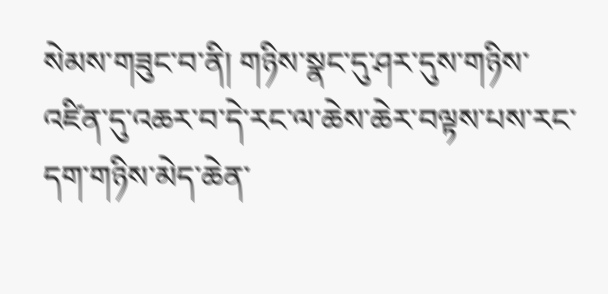སེམས་གཟུང་བ་ནི། གཉིས་སྣང་དུ་ཤར་དུས་གཉིས་འཛིན་དུ་འཆར་བ་དེ་རང་ལ་ཆེས་ཆེར་བལྟས་པས་རང་དག་གཉིས་མེད་ཆེན་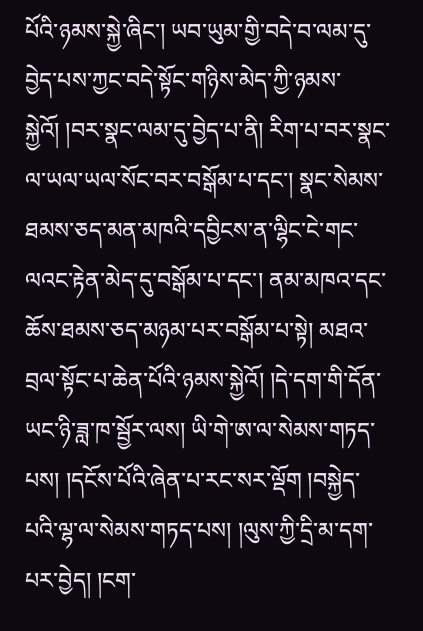པོའི་ཉམས་སྐྱེ་ཞིང་། ཡབ་ཡུམ་གྱི་བདེ་བ་ལམ་དུ་བྱེད་པས་ཀྱང་བདེ་སྟོང་གཉིས་མེད་ཀྱི་ཉམས་སྐྱེའོ། །བར་སྣང་ལམ་དུ་བྱེད་པ་ནི། རིག་པ་བར་སྣང་ལ་ཡལ་ཡལ་སོང་བར་བསྒོམ་པ་དང་། སྣང་སེམས་ཐམས་ཅད་མན་མཁའི་དབྱིངས་ན་ལྷིང་ངེ་གང་ལའང་རྟེན་མེད་དུ་བསྒོམ་པ་དང་། ནམ་མཁའ་དང་ཆོས་ཐམས་ཅད་མཉམ་པར་བསྒོམ་པ་སྟེ། མཐའ་བྲལ་སྟོང་པ་ཆེན་པོའི་ཉམས་སྐྱེའོ། །དེ་དག་གི་དོན་ཡང་ཉི་ཟླ་ཁ་སྦྱོར་ལས། ཡི་གེ་ཨ་ལ་སེམས་གཏད་པས། །དངོས་པོའི་ཞེན་པ་རང་སར་ལྡོག །བསྐྱེད་པའི་ལྷ་ལ་སེམས་གཏད་པས། །ལུས་ཀྱི་དྲི་མ་དག་པར་བྱེད། །ངག་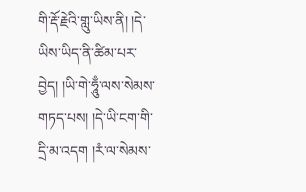གི་རྡོ་རྗེའི་གླུ་ཡིས་ནི། །དེ་ཡིས་ཡིད་ནི་ཚིམ་པར་བྱེད། །ཡི་གེ་ཧཱུྃ་ལས་སེམས་གཏད་པས། །དེ་ཡི་ངག་གི་དྲི་མ་འདག །རཾ་ལ་སེམས་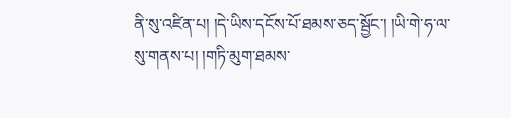ནི་སུ་འཛིན་པ། །དེ་ཡིས་དངོས་པོ་ཐམས་ཅད་སྦྱོང་། །ཡི་གེ་ཧ་ལ་སུ་གནས་པ། །གཏི་མུག་ཐམས་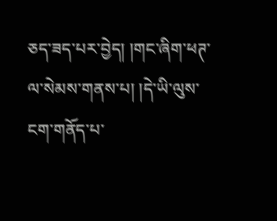ཅད་ཟད་པར་བྱེད། །གང་ཞིག་ཕཊ་ལ་སེམས་གནས་པ། །དེ་ཡི་ལུས་ངག་གནོད་པ་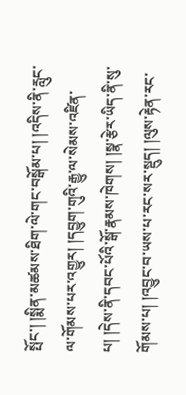སྤོང་། །སྨིན་མཚམས་ཐིག་ལེ་གང་བསྒོམ་པ། །འདིས་ནི་རླུང་ལ་གོམས་པར་འགྱུར། །དབྱུག་གུའི་རྒྱུ་ལ་སེམས་འཛིན་པ། །དེས་ནི་དབང་པོའི་སྒོ་རྣམས་ཁེགས། །སྣ་རྩེར་ཡིད་ནི་སུ་གོམས་པ། །འབྱུང་བ་ཡས་པ་རང་སར་སྡུད། །ལུས་རྟེན་རང་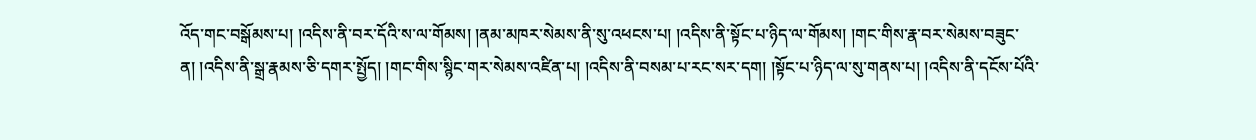འོད་གང་བསྒོམས་པ། །འདིས་ནི་བར་དོའི་ས་ལ་གོམས། །ནམ་མཁར་སེམས་ནི་སུ་འཕངས་པ། །འདིས་ནི་སྟོང་པ་ཉིད་ལ་གོམས། །གང་གིས་རྣ་བར་སེམས་བཟུང་ན། །འདིས་ནི་སྒྲ་རྣམས་ཅི་དགར་སྤྱོད། །གང་གིས་སྙིང་གར་སེམས་འཛིན་པ། །འདིས་ནི་བསམ་པ་རང་སར་དག། །སྟོང་པ་ཉིད་ལ་སུ་གནས་པ། །འདིས་ནི་དངོས་པོའི་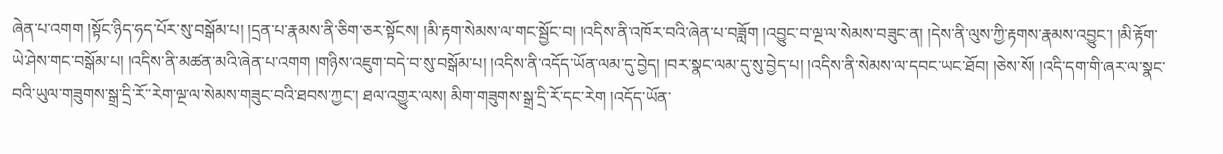ཞེན་པ་འགག །སྟོང་ཉིད་ཧད་པོར་སུ་བསྒོམ་པ། །དྲན་པ་རྣམས་ནི་ཅིག་ཅར་སྟོངས། །མི་རྟག་སེམས་ལ་གང་སྦྱོང་བ། །འདིས་ནི་འཁོར་བའི་ཞེན་པ་བཟློག །འབྱུང་བ་ལྔ་ལ་སེམས་བཟུང་ན། །དེས་ནི་ལུས་ཀྱི་རྟགས་རྣམས་འབྱུང་། །མི་རྟོག་ཡེ་ཤེས་གང་བསྒོམ་པ། །འདིས་ནི་མཚན་མའི་ཞེན་པ་འགག །གཉིས་འཇུག་བདེ་བ་སུ་བསྒོམ་པ། །འདིས་ནི་འདོད་ཡོན་ལམ་དུ་བྱེད། །བར་སྣང་ལམ་དུ་སུ་བྱེད་པ། །འདིས་ནི་སེམས་ལ་དབང་ཡང་ཐོབ། །ཅེས་སོ། །འདི་དག་གི་ཞར་ལ་སྣང་བའི་ཡུལ་གཟུགས་སྒྲ་དྲི་རོ་་རེག་ལྔ་ལ་སེམས་གཟུང་བའི་ཐབས་ཀྱང་། ཐལ་འགྱུར་ལས། མིག་གཟུགས་སྒྲ་དྲི་རོ་དང་རེག །འདོད་ཡོན་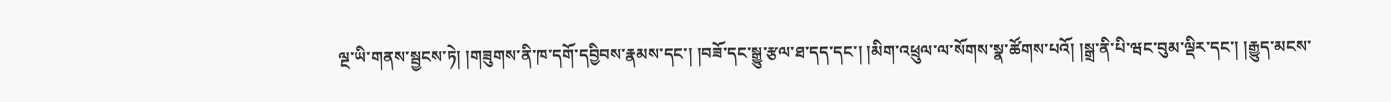ལྔ་ཡི་གནས་སྦྱངས་ཏེ། །གཟུགས་ནི་ཁ་དགོ་དབྱིབས་རྣམས་དང་། །བཟོ་དང་སྒྱུ་རྩལ་ཐ་དད་དང་། །མིག་འཕྲུལ་ལ་སོགས་སྣ་ཚོགས་པའོ། །སྒྲ་ནི་པི་ཝང་བུམ་ལྡིར་དང་། །རྒྱུད་མངས་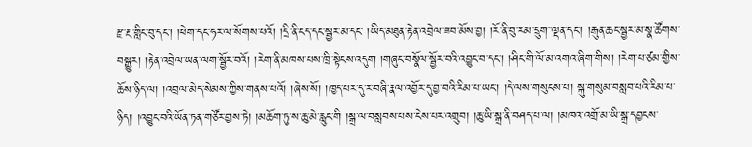རྫ་རྔ་གླིང་བུ་དང་། །ཕེག་དང་ཧར་ལ་སོགས་པའོ། །དྲི་ནི་ངད་དང་སྦྱར་མ་དང་ །ཡིད་མཐུན་རྟེན་འབྲེལ་ཟབ་མོས་བྱ། །རོ་ནི་བུ་རམ་དྲུག་་ལྡན་དང་། །རྒུན་ཆང་སྦྱར་མ་སྣ་ཚོགས་བསྒྱུར། །རྟེན་འབྲེལ་ཡན་ལག་སྦྱོར་བའོ། །རེག་ནི་མཁས་པས་ཁྲི་སྟེངས་འདུག །གཞུང་བསྣོལ་སྦྱོར་བའི་འབྱུང་བ་དང་། །ཤིང་གི་ལོ་མ་འགའ་ཞིག་གིས། །རེག་པ་ཙམ་གྱིས་ཆོས་ཉིད་ལ། །འབྲལ་མེད་སེམས་ཀྱིས་གནས་པའོ། །ཞེས་སོ། །ཁྱད་པར་དུ་ར་བཞི་རྣལ་འབྱོར་དུ་བྱ་བའི་རིམ་པ་ཡང་། །དེ་ལས་གསུངས་པ། སྐུ་གསུམ་བསླབ་པའི་རིམ་པ་ཉིད། །འབྱུང་བའི་ཡོན་ཏན་གཙོར་བྱས་ཏེ། །མཆོག་ཏུ་ས་ཆུ་མེ་རླུང་གི །སྒྲ་ལ་བསླབས་པས་ངེས་པར་འགྲུབ། །ཆུ་ཡི་སྒྲ་ནི་བཤད་པ་ལ། །མཁའ་འགྲོ་མ་ཡི་སྒྲ་དབྱངས་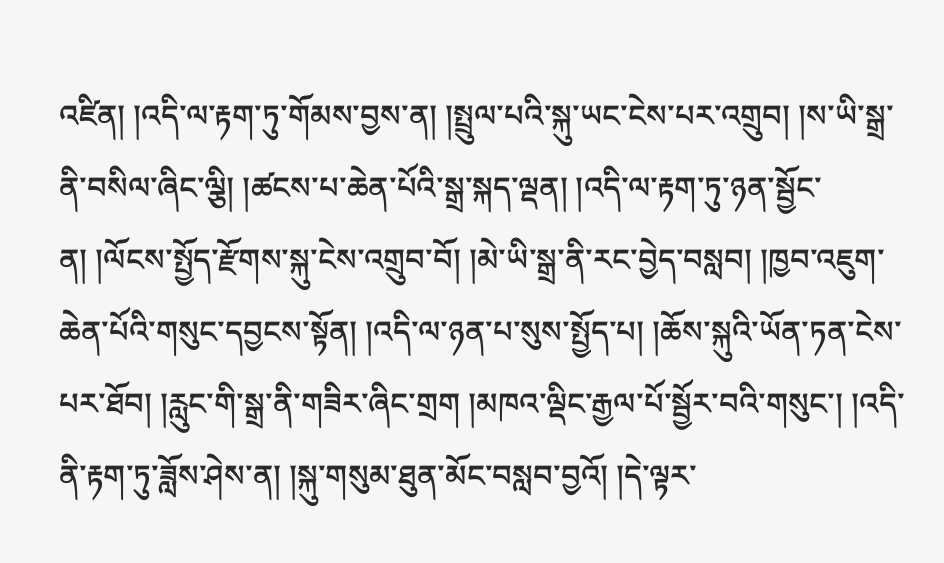འཛིན། །འདི་ལ་རྟག་ཏུ་གོམས་བྱས་ན། །སྤྲུལ་པའི་སྐུ་ཡང་ངེས་པར་འགྲུབ། །ས་ཡི་སྒྲ་ནི་བསིལ་ཞིང་ལྕི། །ཚངས་པ་ཆེན་པོའི་སྒྲ་སྐད་ལྡན། །འདི་ལ་རྟག་ཏུ་ཉན་སྦྱོང་ན། །ལོངས་སྤྱོད་རྫོགས་སྐུ་ངེས་འགྲུབ་བོ། །མེ་ཡི་སྒྲ་ནི་རང་བྱེད་བསླབ། །ཁྱབ་འཇུག་ཆེན་པོའི་གསུང་དབྱངས་སྟོན། །འདི་ལ་ཉན་པ་སུས་སྤྱོད་པ། །ཆོས་སྐུའི་ཡོན་ཏན་ངེས་པར་ཐོབ། །རླུང་གི་སྒྲ་ནི་གཟིར་ཞིང་གྲག །མཁའ་ལྡིང་རྒྱལ་པོ་སྦྱོར་བའི་གསུང་། །འདི་ནི་རྟག་ཏུ་ཟློས་ཤེས་ན། །སྐུ་གསུམ་ཐུན་མོང་བསླབ་བྱའོ། །དེ་ལྟར་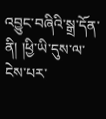འབྱུང་བཞིའི་སྒྲ་དོན་ནི། །ཕྱི་ཡི་དུས་ལ་ངེས་པར་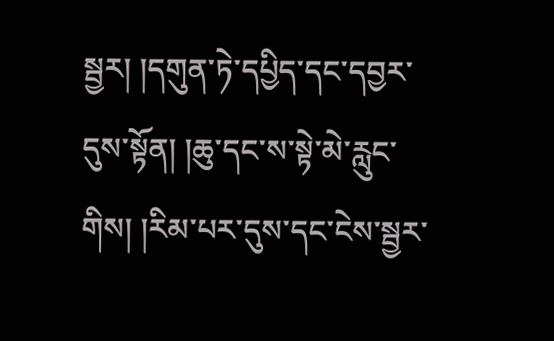སྦྱར། །དགུན་ཏེ་དཔྱིད་དང་དབྱར་དུས་སྟོན། །ཆུ་དང་ས་སྟེ་མེ་རླུང་གིས། །རིམ་པར་དུས་དང་ངེས་སྦྱར་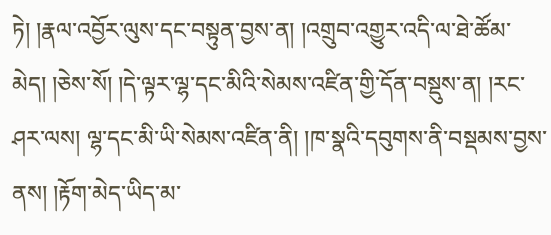ཏེ། །རྣལ་འབྱོར་ལུས་དང་བསྟུན་བྱས་ན། །འགྲུབ་འགྱུར་འདི་ལ་ཐེ་ཚོམ་མེད། །ཅེས་སོ། །དེ་ལྟར་ལྷ་དང་མིའི་སེམས་འཛིན་གྱི་དོན་བསྡུས་ན། །རང་ཤར་ལས། ལྷ་དང་མི་ཡི་སེམས་འཛིན་ནི། །ཁ་སྣའི་དབུགས་ནི་བསྡམས་བྱས་ནས། །རྟོག་མེད་ཡིད་མ་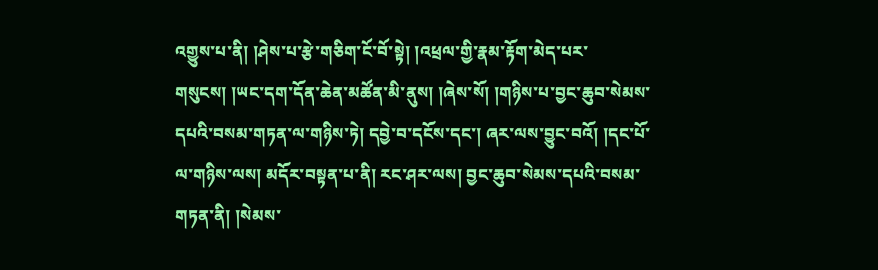འགྱུས་པ་ནི། །ཤེས་པ་རྩེ་གཅིག་ངོ་བོ་སྟེ། །འཕྲལ་གྱི་རྣམ་རྟོག་མེད་པར་གསུངས། །ཡང་དག་དོན་ཆེན་མཚོན་མི་ནུས། །ཞེས་སོ། །གཉིས་པ་བྱང་ཆུབ་སེམས་དཔའི་བསམ་གཏན་ལ་གཉིས་ཏེ། དབྱེ་བ་དངོས་དང་། ཞར་ལས་བྱུང་བའོ། །དང་པོ་ལ་གཉིས་ལས། མདོར་བསྟན་པ་ནི། རང་ཤར་ལས། བྱང་ཆུབ་སེམས་དཔའི་བསམ་གཏན་ནི། །སེམས་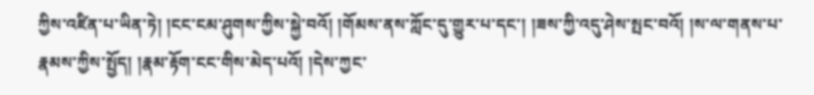ཀྱིས་འཛིན་པ་ཡིན་ཏེ། །ངང་ངམ་ཤུགས་ཀྱིས་སྐྱེ་བའོ། །གོམས་ནས་ཀློང་དུ་གྱུར་པ་དང་། །ཟས་ཀྱི་འདུ་ཤེས་སྤང་བའོ། །ས་ལ་གནས་པ་རྣམས་ཀྱིས་སྤྱོད། །རྣམ་རྟོག་ངང་གིས་མེད་པའོ། །དེས་ཀྱང་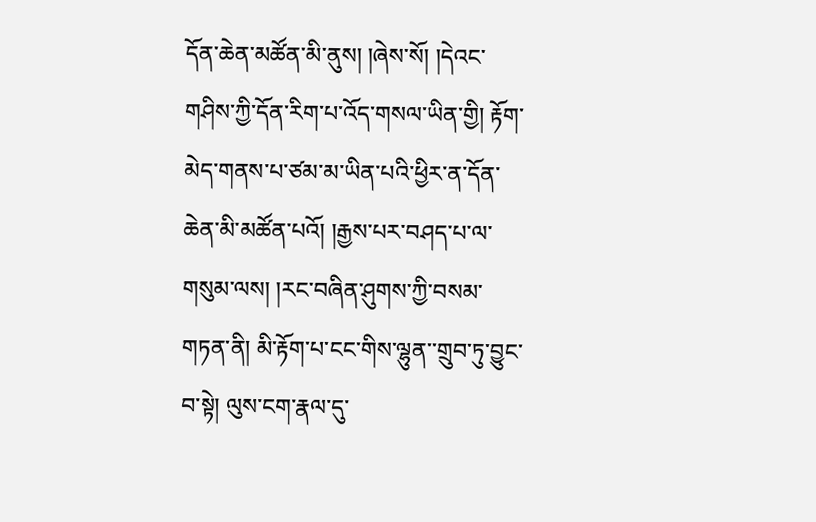དོན་ཆེན་མཚོན་མི་ནུས། །ཞེས་སོ། །དེའང་གཤིས་ཀྱི་དོན་རིག་པ་འོད་གསལ་ཡིན་གྱི། རྟོག་མེད་གནས་པ་ཙམ་མ་ཡིན་པའི་ཕྱིར་ན་དོན་ཆེན་མི་མཚོན་པའོ། །རྒྱས་པར་བཤད་པ་ལ་གསུམ་ལས། །རང་བཞིན་ཤུགས་ཀྱི་བསམ་གཏན་ནི། མི་རྟོག་པ་ངང་གིས་ལྷུན་་གྲུབ་ཏུ་བྱུང་བ་སྟེ། ལུས་ངག་རྣལ་དུ་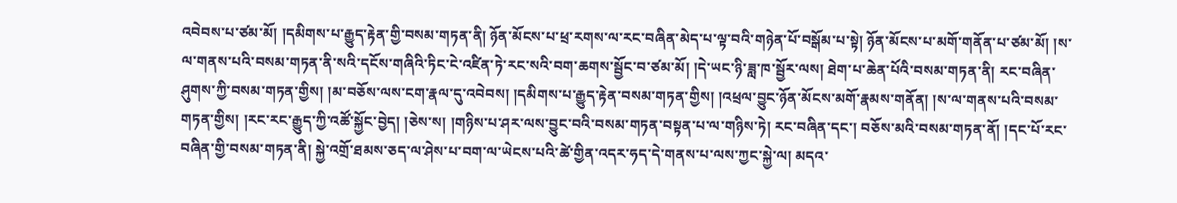འབེབས་པ་ཙམ་མོ། །དམིགས་པ་རྒྱུད་རྟེན་གྱི་བསམ་གཏན་ནི། ཉོན་མོངས་པ་ཕྲ་རགས་ལ་རང་བཞིན་མེད་པ་ལྟ་བའི་གཉེན་པོ་བསྒོམ་པ་སྟེ། ཉོན་མོངས་པ་མགོ་གནོན་པ་ཙམ་མོ། །ས་ལ་གནས་པའི་བསམ་གཏན་ནི་སའི་དངོས་གཞིའི་ཏིང་ངེ་འཛིན་ཏེ་རང་སའི་བག་ཆགས་སྦྱོང་བ་ཙམ་མོ། །དེ་ཡང་ཉི་ཟླ་ཁ་སྦྱོར་ལས། ཐེག་པ་ཆེན་པོའི་བསམ་གཏན་ནི། རང་བཞིན་ཤུགས་ཀྱི་བསམ་གཏན་གྱིས། །མ་བཅོས་ལས་ངག་རྣལ་དུ་འབེབས། །དམིགས་པ་རྒྱུད་རྟེན་བསམ་གཏན་གྱིས། །འཕྲལ་བྱུང་ཉོན་མོངས་མགོ་རྣམས་གནོན། །ས་ལ་གནས་པའི་བསམ་གཏན་གྱིས། །རང་རང་རྒྱུད་ཀྱི་འཚོ་སྐྱོང་བྱེད། །ཅེས་ས། །གཉིས་པ་ཤར་ལས་བྱུང་བའི་བསམ་གཏན་བསྟན་པ་ལ་གཉིས་ཏེ། རང་བཞིན་དང་། བཅོས་མའི་བསམ་གཏན་ནོ། །དང་པོ་རང་བཞིན་གྱི་བསམ་གཏན་ནི། སྐྱེ་འགྲོ་ཐམས་ཅད་ལ་ཤེས་པ་བག་ལ་ཡེངས་པའི་ཚེ་གྱིན་འདར་ཧད་དེ་གནས་པ་ལས་ཀྱང་སྐྱེ་ལ། མདའ་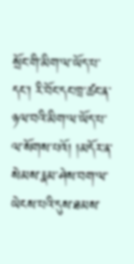སྲོང་གི་མིག་ལ་ཡོད་པ་དང་། རི་བོང་དང་ཁྲ་ཚང་ན་ཉལ་བའི་མིག་ལ་ཡོད་པ་ལ་སོགས་པའོ། །མདོར་ན་སེམས་རྣམ་ཤེས་བག་ལ་ཡེངས་པའི་དུས་ཐམས་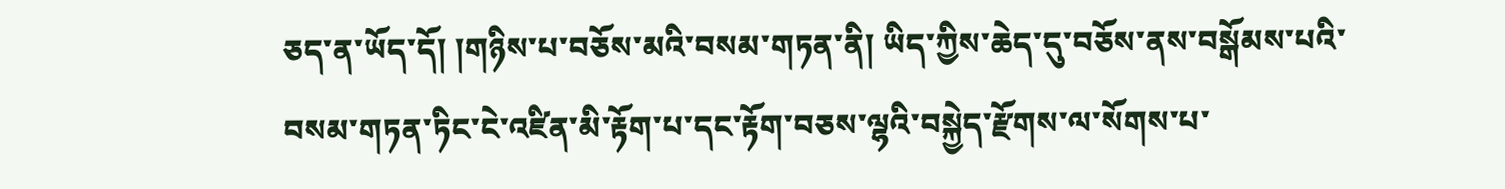ཅད་ན་ཡོད་དོ། །གཉིས་པ་བཅོས་མའི་བསམ་གཏན་ནི། ཡིད་ཀྱིས་ཆེད་དུ་བཅོས་ནས་བསྒོམས་པའི་བསམ་གཏན་ཏིང་ངེ་འཛིན་མི་རྟོག་པ་དང་རྟོག་བཅས་ལྷའི་བསྐྱེད་རྫོགས་ལ་སོགས་པ་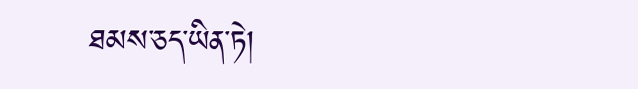ཐམས་ཅད་ཡིན་ཏེ།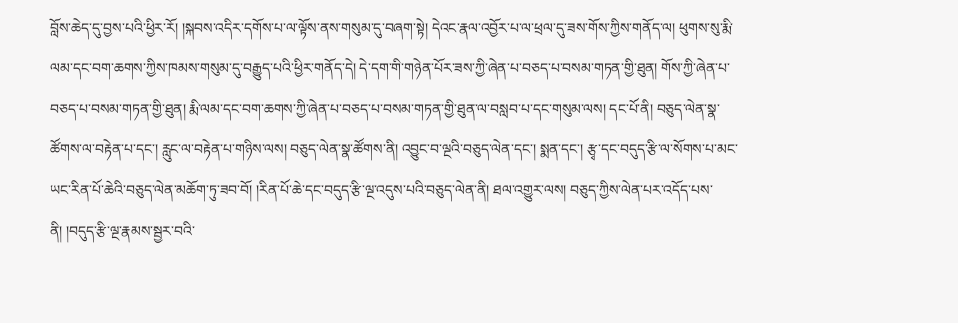བློས་ཆེད་དུ་བྱས་པའི་ཕྱིར་རོ། །སྐབས་འདིར་དགོས་པ་ལ་ལྟོས་ནས་གསུམ་དུ་བཞག་སྟེ། དེའང་རྣལ་འབྱོར་པ་ལ་ཕྲལ་དུ་ཟས་གོས་ཀྱིས་གནོད་ལ། ཕུགས་སུ་རྨི་ལམ་དང་བག་ཆགས་ཀྱིས་ཁམས་གསུམ་དུ་བརྒྱུད་པའི་ཕྱིར་གནོད་དེ། དེ་དག་གི་གཉེན་པོར་ཟས་ཀྱི་ཞེན་པ་བཅད་པ་བསམ་གཏན་གྱི་ཐུན། གོས་ཀྱི་ཞེན་པ་བཅད་པ་བསམ་གཏན་གྱི་ཐུན། རྨི་ལམ་དང་བག་ཆགས་ཀྱི་ཞེན་པ་བཅད་པ་བསམ་གཏན་གྱི་ཐུན་ལ་བསླབ་པ་དང་གསུམ་ལས། དང་པོ་ནི། བཅུད་ལེན་སྣ་ཚོགས་ལ་བརྟེན་པ་དང་། རླུང་ལ་བརྟེན་པ་གཉིས་ལས། བཅུད་ལེན་སྣ་ཚོགས་ནི། འབྱུང་བ་ལྔའི་བཅུད་ལེན་དང་། སྨན་དང་། རྩྭ་དང་བདུད་རྩི་ལ་སོགས་པ་མང་ཡང་རིན་པོ་ཆེའི་བཅུད་ལེན་མཆོག་ཏུ་ཟབ་བོ། །རིན་པོ་ཆེ་དང་བདུད་རྩི་ལྔ་འདུས་པའི་བཅུད་ལེན་ནི། ཐལ་འགྱུར་ལས། བཅུད་ཀྱིས་ལེན་པར་འདོད་པས་ནི། །བདུད་རྩི་ལྔ་རྣམས་སྦྱར་བའི་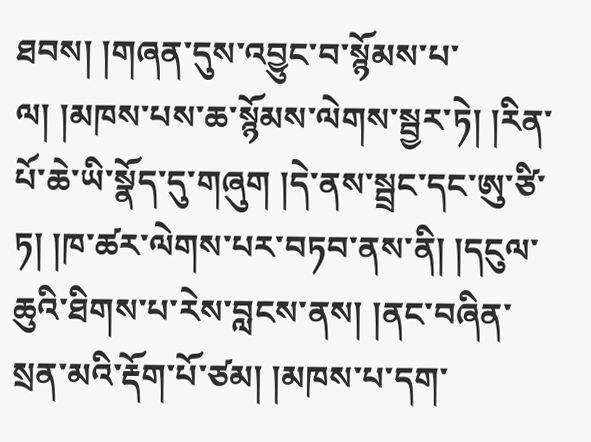ཐབས། །གཞན་དུས་འབྱུང་བ་སྙོམས་པ་ལ། །མཁས་པས་ཆ་སྙོམས་ལེགས་སྦྱར་ཏེ། །རིན་པོ་ཆེ་ཡི་སྣོད་དུ་གཞུག །དེ་ནས་སྦྲང་དང་ཨུ་ཙི་ཏ། །ཁ་ཚར་ལེགས་པར་བཏབ་ནས་ནི། །དངུལ་ཆུའི་ཐིགས་པ་རེས་བླངས་ནས། །ནང་བཞིན་སྲན་མའི་རྡོག་པོ་ཙམ། །མཁས་པ་དག་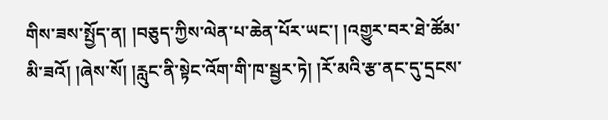གིས་ཟས་སྤྱོད་ན། །བཅུད་ཀྱིས་ལེན་པ་ཆེན་པོར་ཡང་། །འགྱུར་བར་ཐེ་ཚོམ་མི་ཟའོ། །ཞེས་སོ། །རླུང་ནི་སྟེང་འོག་གི་ཁ་སྦྱར་ཏེ། །རོ་མའི་རྩ་ནང་དུ་དྲངས་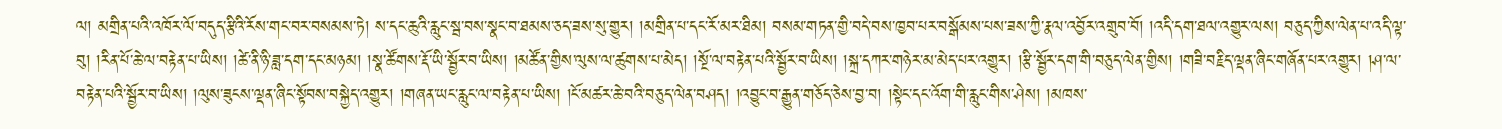ལ། མགྲིན་པའི་འཁོར་ལོ་བདུད་རྩིའི་རོས་གང་བར་བསམས་ཏེ། ས་དང་ཆུའི་རླུང་སྦ་བས་སྣང་བ་ཐམས་ཅད་ཟས་སུ་གྱུར། །མགྲིན་པ་དང་རོ་མར་ཐིམ། བསམ་གཏན་གྱི་བདེ་བས་ཁྱབ་པར་བསྒོམས་པས་ཟས་ཀྱི་རྣལ་འབྱོར་འགྲུབ་བོ། །འདི་དག་ཐལ་འགྱུར་ལས། བཅུད་ཀྱིས་ལེན་པ་འདི་ལྟ་བུ། །རིན་པོ་ཆེ་ལ་བརྟེན་པ་ཡིས། །ཚེ་ནི་ཉི་ཟླ་དག་དང་མཉམ། །སྣ་ཚོགས་རྡོ་ཡི་སྦྱོར་བ་ཡིས། །མཚོན་གྱིས་ལུས་ལ་ཚུགས་པ་མེད། །སྔོ་ལ་བརྟེན་པའི་སྦྱོར་བ་ཡིས། །སྐྲ་དཀར་གཉེར་མ་མེད་པར་འགྱུར། །རྩི་སྦྱོར་དག་གི་བཅུད་ལེན་གྱིས། །གཟི་བརྗིད་ལྡན་ཞིང་གཞོན་པར་འགྱུར། །ཤ་ལ་བརྟེན་པའི་སྦྱོར་བ་ཡིས། །ལུས་ཟུངས་ལྡན་ཞིང་སྟོབས་བསྐྱེད་འགྱུར། །གཞན་ཡང་རླུང་ལ་བརྟེན་པ་ཡིས། །ངོ་མཚར་ཆེ་བའི་བཅུད་ལེན་བཤད། །འབྱུང་བ་རྒྱུན་གཅོད་ཅེས་བྱ་བ། །སྟེང་དང་འོག་གི་རླུང་གིས་ཤེས། །མཁས་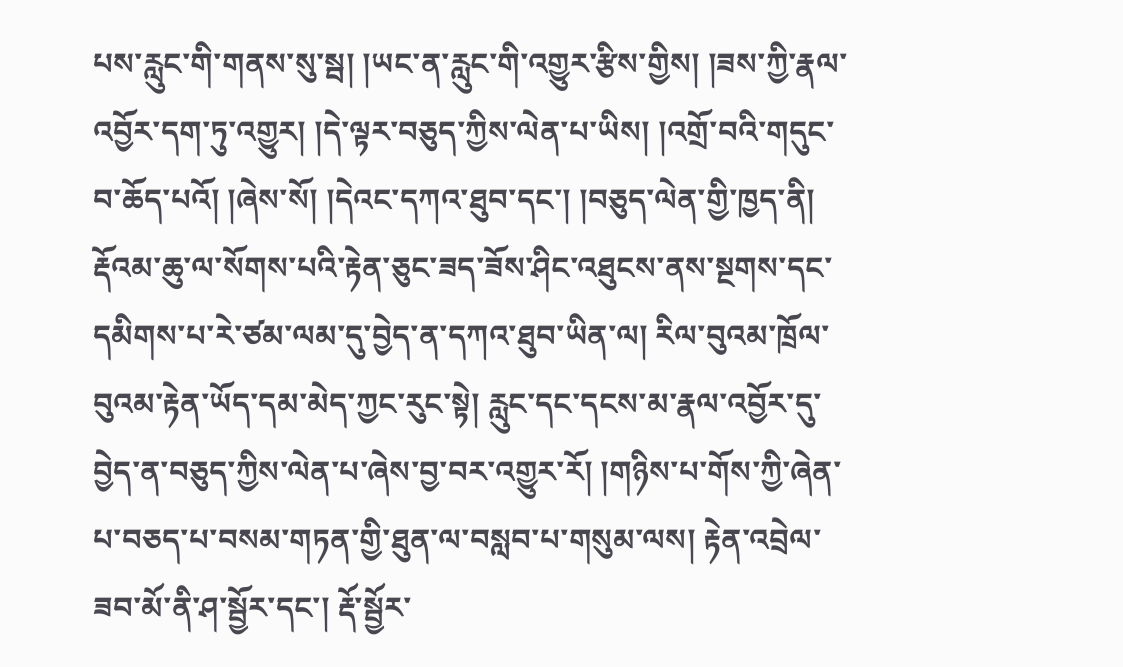པས་རླུང་གི་གནས་སུ་སྦ། །ཡང་ན་རླུང་གི་འགྱུར་རྩིས་གྱིས། །ཟས་ཀྱི་རྣལ་འབྱོར་དག་ཏུ་འགྱུར། །དེ་ལྟར་བཅུད་ཀྱིས་ལེན་པ་ཡིས། །འགྲོ་བའི་གདུང་བ་ཆོད་པའོ། །ཞེས་སོ། །དེའང་དཀའ་ཐུབ་དང་། །བཅུད་ལེན་གྱི་ཁྱད་ནི། རྡོའམ་ཆུ་ལ་སོགས་པའི་རྟེན་ཅུང་ཟད་ཟོས་ཤིང་འཐུངས་ནས་སྔགས་དང་དམིགས་པ་རེ་ཙམ་ལམ་དུ་བྱེད་ན་དཀའ་ཐུབ་ཡིན་ལ། རིལ་བུའམ་ཁྲོལ་བུའམ་རྟེན་ཡོད་དམ་མེད་ཀྱང་རུང་སྟེ། རླུང་དང་དངས་མ་རྣལ་འབྱོར་དུ་བྱེད་ན་བཅུད་ཀྱིས་ལེན་པ་ཞེས་བྱ་བར་འགྱུར་རོ། །གཉིས་པ་གོས་ཀྱི་ཞེན་པ་བཅད་པ་བསམ་གཏན་གྱི་ཐུན་ལ་བསླབ་པ་གསུམ་ལས། རྟེན་འབྲེལ་ཟབ་མོ་ནི་ཤ་སྦྱོར་དང་། རྡོ་སྦྱོར་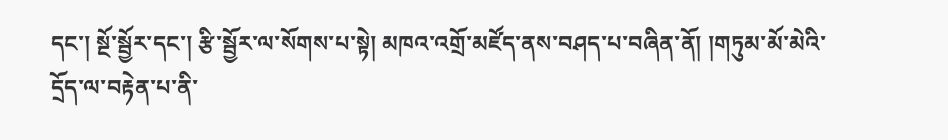དང་། སྔོ་སྦྱོར་དང་། རྩི་སྦྱོར་ལ་སོགས་པ་སྟེ། མཁའ་འགྲོ་མཛོད་ནས་བཤད་པ་བཞིན་ནོ། །གཏུམ་མོ་མེའི་དྲོད་ལ་བརྟེན་པ་ནི་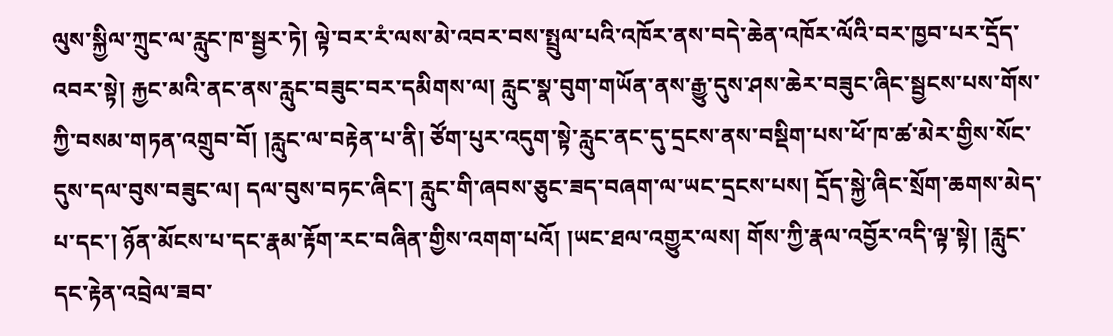ལུས་སྐྱིལ་ཀྲུང་ལ་རླུང་ཁ་སྦྱར་ཏེ། ལྟེ་བར་རཾ་ལས་མེ་འབར་བས་སྤྲུལ་པའི་འཁོར་ནས་བདེ་ཆེན་འཁོར་ལོའི་བར་ཁྱབ་པར་དྲོད་འབར་སྟེ། རྐྱང་མའི་ནང་ནས་རླུང་བཟུང་བར་དམིགས་ལ། རླུང་སྣ་བུག་གཡོན་ནས་རྒྱུ་དུས་ཤས་ཆེར་བཟུང་ཞིང་སྦྱངས་པས་གོས་ཀྱི་བསམ་གཏན་འགྲུབ་བོ། །རླུང་ལ་བརྟེན་པ་ནི། ཙོག་པུར་འདུག་སྟེ་རླུང་ནང་དུ་དྲངས་ནས་བསྡིག་པས་ཕོ་ཁ་ཚ་མེར་གྱིས་སོང་དུས་དལ་བུས་བཟུང་ལ། དལ་བུས་བཏང་ཞིང་། རླུང་གི་ཞབས་ཅུང་ཟད་བཞག་ལ་ཡང་དྲངས་པས། དྲོད་སྐྱེ་ཞིང་སྲོག་ཆགས་མེད་པ་དང་། ཉོན་མོངས་པ་དང་རྣམ་རྟོག་རང་བཞིན་གྱིས་འགག་པའོ། །ཡང་ཐལ་འགྱུར་ལས། གོས་ཀྱི་རྣལ་འབྱོར་འདི་ལྟ་སྟེ། །རླུང་དང་རྟེན་འབྲེལ་ཟབ་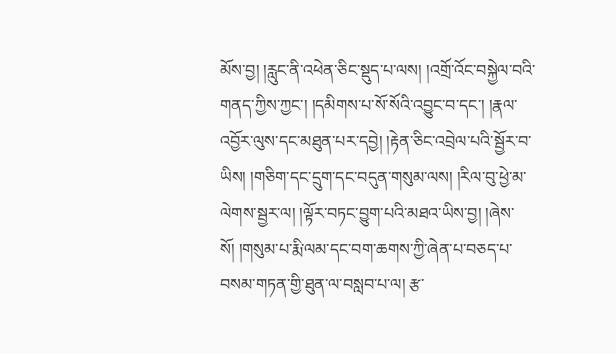མོས་བྱ། །རླུང་ནི་འཕེན་ཅིང་སྡུད་པ་ལས། །འགྲོ་འོང་བསྐྱེལ་བའི་གནད་ཀྱིས་ཀྱང་། །དམིགས་པ་སོ་སོའི་འབྱུང་བ་དང་། །རྣལ་འབྱོར་ལུས་དང་མཐུན་པར་དབྱེ། །རྟེན་ཅིང་འབྲེལ་པའི་སྦྱོར་བ་ཡིས། །གཅིག་དང་དྲུག་དང་བདུན་གསུམ་ལས། །རིལ་བུ་ཕྱེ་མ་ལེགས་སྦྱར་ལ། །ལྟོར་བཏང་བྱུག་པའི་མཐའ་ཡིས་བྱ། །ཞེས་སོ། །གསུམ་པ་རྨི་ལམ་དང་བག་ཆགས་ཀྱི་ཞེན་པ་བཅད་པ་བསམ་གཏན་གྱི་ཐུན་ལ་བསླབ་པ་ལ། རྩ་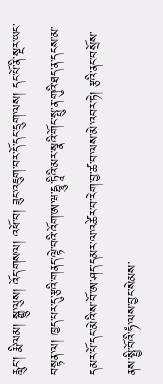རླུང་། རྨི་ལམ། སྒྱུ་ལུས། འོད་གསལ། འཕོ་བ། ཟུང་འཇུག་བར་དོ་དང་དྲུག་ལས། དང་པོ་ནི་སྔར་ཡང་བསྟན་ལ། ཁྱད་པར་དུ་རྩའི་གནད་ལྟེ་བའི་འོག་ཨ་ཝ་དྷཱུ་ཏཱིའི་མར་སྣའི་གོང་སྤུ་ན་གུའི་ཐད་ན་དངས་མ་དམར་པོ་དང་མེའི་ས་བོ་ཨ་ཤད་དམར་ལ་འཚེར་བ་རེག་བྱ་ཚ་བ་ལས་མེ་འབར་ཏེ། རྩའི་ནང་བསྲོས་ནས་སྤྱི་བོའི་ཧཾ་ལས་བྱང་སེམས་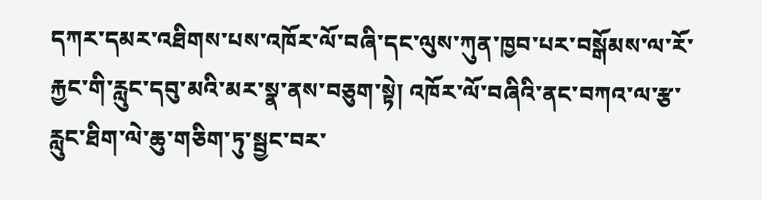དཀར་དམར་འཐིགས་པས་འཁོར་ལོ་བཞི་དང་ལུས་ཀུན་ཁྱབ་པར་བསྒོམས་ལ་རོ་རྐྱང་གི་རླུང་དབུ་མའི་མར་སྣ་ནས་བཅུག་སྟེ། འཁོར་ལོ་བཞིའི་ནང་བཀའ་ལ་རྩ་རླུང་ཐིག་ལེ་ཆུ་གཅིག་ཏུ་སྦྱང་བར་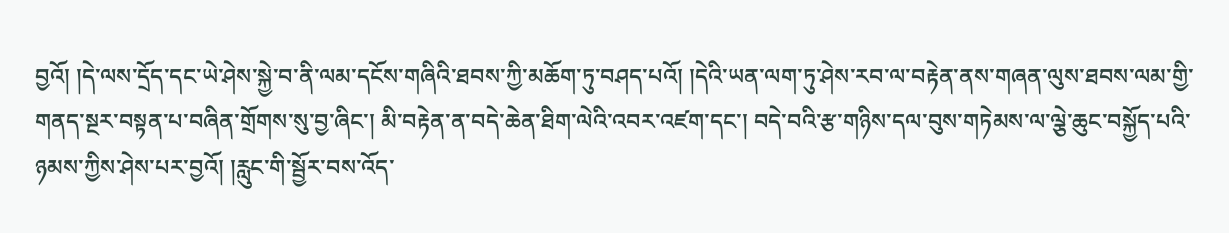བྱའོ། །དེ་ལས་དྲོད་དང་ཡེ་ཤེས་སྐྱེ་བ་ནི་ལམ་དངོས་གཞིའི་ཐབས་ཀྱི་མཆོག་ཏུ་བཤད་པའོ། །དེའི་ཡན་ལག་ཏུ་ཤེས་རབ་ལ་བརྟེན་ནས་གཞན་ལུས་ཐབས་ལམ་གྱི་གནད་སྔར་བསྟན་པ་བཞིན་གྲོགས་སུ་བྱ་ཞིང་། མི་བརྟེན་ན་བདེ་ཆེན་ཐིག་ལེའི་འབར་འཛག་དང་། བདེ་བའི་རྩ་གཉིས་དལ་བུས་གཏེམས་ལ་ལྕེ་ཆུང་བསྐྱོད་པའི་ཉམས་ཀྱིས་ཤེས་པར་བྱའོ། །རླུང་གི་སྦྱོར་བས་འོད་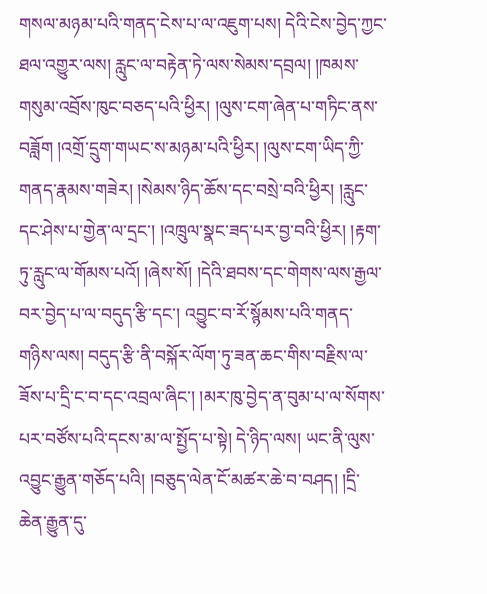གསལ་མཉམ་པའི་གནད་ངེས་པ་ལ་འཇུག་པས། དེའི་ངེས་བྱེད་ཀྱང་ཐལ་འགྱུར་ལས། རླུང་ལ་བརྟེན་ཏེ་ལས་སེམས་དབྲལ། །ཁམས་གསུམ་འབྲོས་ཁུང་བཅད་པའི་ཕྱིར། །ལུས་ངག་ཞེན་པ་གཏིང་ནས་བཟློག །འགྲོ་དྲུག་གཡང་ས་མཉམ་པའི་ཕྱིར། །ལུས་ངག་ཡིད་ཀྱི་གནད་རྣམས་གཟེར། །སེམས་ཉིད་ཆོས་དང་བསྲེ་བའི་ཕྱིར། །རླུང་དང་ཤེས་པ་གྱེན་ལ་དྲང་། །འཁྲུལ་སྣང་ཟད་པར་བྱ་བའི་ཕྱིར། །རྟག་ཏུ་རླུང་ལ་གོམས་པའོ། །ཞེས་སོ། །དེའི་ཐབས་དང་གེགས་ལས་རྒྱལ་བར་བྱེད་པ་ལ་བདུད་རྩི་དང་། འབྱུང་བ་རོ་སྙོམས་པའི་གནད་གཉིས་ལས། བདུད་རྩི་ནི་བསྐོར་ལོག་ཏུ་ཟན་ཆང་གིས་བརྗིས་ལ་ཟོས་པ་དྲི་ང་བ་དང་འབྲལ་ཞིང་། །མར་ཁུ་བྱེད་ན་བུམ་པ་ལ་སོགས་པར་བཙོས་པའི་དངས་མ་ལ་སྤྱོད་པ་སྟེ། དེ་ཉིད་ལས། ཡང་ནི་ལུས་འབྱུང་རྒྱུན་གཅོད་པའི། །བཅུད་ལེན་ངོ་མཚར་ཆེ་བ་བཤད། །དྲི་ཆེན་རྒྱུན་དུ་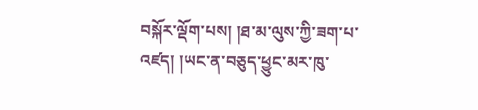བསྐོར་ལྡོག་པས། །ཐ་མ་ལུས་ཀྱི་ཟག་པ་འཛད། །ཡང་ན་བཅུད་ཕྱུང་མར་ཁུ་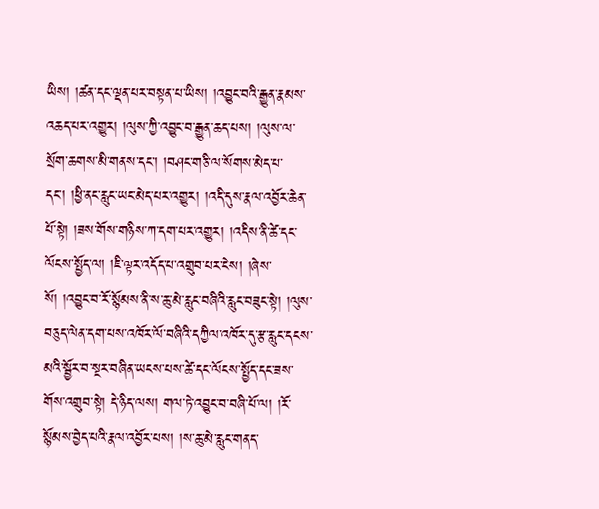ཡིས། །ཚན་དང་ལྡན་པར་བསྟན་པ་ཡིས། །འབྱུང་བའི་རྒྱུན་རྣམས་འཆད་པར་འགྱུར། །ལུས་ཀྱི་འབྱུང་བ་རྒྱུན་ཆད་པས། །ལུས་ལ་སྲོག་ཆགས་མི་གནས་དང་། །བཤང་གཅི་ལ་སོགས་མེད་པ་དང་། །ཕྱི་ནང་རླུང་ཡང་མེད་པར་འགྱུར། །འདི་དུས་རྣལ་འབྱོར་ཆེན་པོ་སྟེ། །ཟས་གོས་གཉིས་ཀ་དག་པར་འགྱུར། །འདིས་ནི་ཚེ་དང་ལོངས་སྤྱོད་ལ། །ཇི་ལྟར་འདོད་པ་འགྲུབ་པར་ངེས། །ཞེས་སོ། །འབྱུང་བ་རོ་སྙོམས་ནི་ས་ཆུ་མེ་རླུང་བཞིའི་རླུང་བཟུང་སྟེ། །ལུས་བཅུད་ལེན་དག་པས་འཁོར་ལོ་བཞིའི་དཀྱིལ་འཁོར་དུ་རྩ་རླུང་དངས་མའི་སྦྱོར་བ་སྔར་བཞིན་ཡངས་པས་ཚེ་དང་ལོངས་སྤྱོད་དང་ཟས་གོས་འགྲུབ་སྟེ། དེ་ཉིད་ལས། གལ་ཏེ་འབྱུང་བ་བཞི་པོ་ལ། །རོ་སྙོམས་བྱེད་པའི་རྣལ་འབྱོར་པས། །ས་ཆུ་མེ་རླུང་གནད་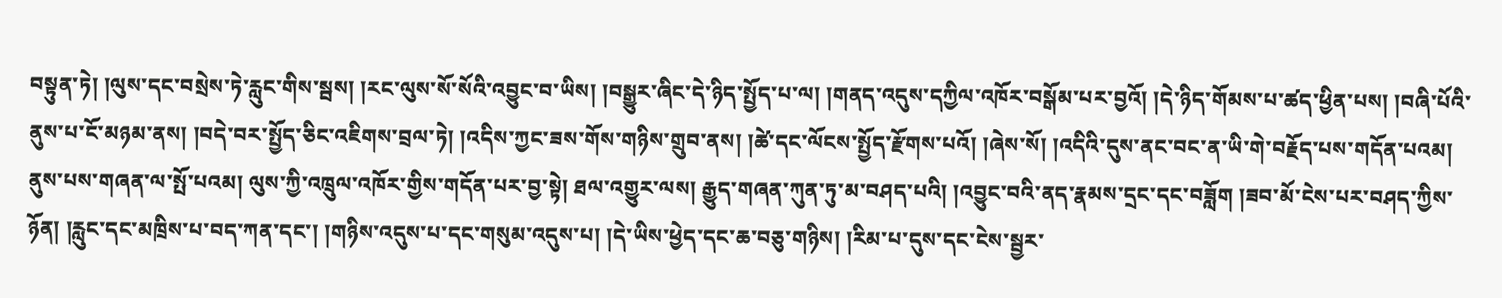བསྟུན་ཏེ། །ལུས་དང་བསྲེས་ཏེ་རླུང་གིས་སྦས། །རང་ལུས་སོ་སོའི་འབྱུང་བ་ཡིས། །བསྒྱུར་ཞིང་དེ་ཉིད་སྤྱོད་པ་ལ། །གནད་འདུས་དཀྱིལ་འཁོར་བསྒོམ་པར་བྱའོ། །དེ་ཉིད་གོམས་པ་ཚད་ཕྱིན་པས། །བཞི་པོའི་ནུས་པ་ངོ་མཉམ་ནས། །བདེ་བར་སྤྱོད་ཅིང་འཇིགས་བྲལ་ཏེ། །འདིས་ཀྱང་ཟས་གོས་གཉིས་གྲུབ་ནས། །ཚེ་དང་ལོངས་སྤྱོད་རྫོགས་པའོ། །ཞེས་སོ། །འདིའི་དུས་ནང་བང་ན་ཡི་གེ་བརྗོད་པས་གདོན་པའམ། ནུས་པས་གཞན་ལ་སྤོ་པའམ། ལུས་ཀྱི་འཁྲུལ་འཁོར་གྱིས་གདོན་པར་བྱ་སྟེ། ཐལ་འགྱུར་ལས། རྒྱུད་གཞན་ཀུན་ཏུ་མ་བཤད་པའི། །འབྱུང་བའི་ནད་རྣམས་དྲང་དང་བཟློག །ཟབ་མོ་ངེས་པར་བཤད་ཀྱིས་ཉོན། །རླུང་དང་མཁྲིས་པ་བད་ཀན་དང་། །གཉིས་འདུས་པ་དང་གསུམ་འདུས་པ། །དེ་ཡིས་ཕྱེད་དང་ཆ་བཅུ་གཉིས། །རིམ་པ་དུས་དང་ངེས་སྦྱར་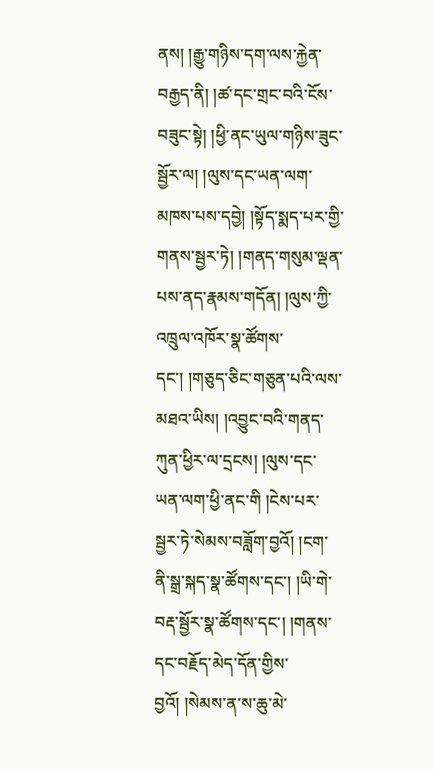ནས། །རྒྱུ་གཉིས་དག་ལས་རྐྱེན་བརྒྱད་ནི། །ཚ་དང་གྲང་བའི་ངོས་བཟུང་སྟེ། །ཕྱི་ནང་ཡུལ་གཉིས་ཟུང་སྦྱོར་ལ། །ལུས་དང་ཡན་ལག་མཁས་པས་དབྱེ། །སྟོད་སྨད་པར་གྱི་གནས་སྦྱར་ཏེ། །གནད་གསུམ་ལྡན་པས་ནད་རྣམས་གདོན། །ལུས་ཀྱི་འཁྲུལ་འཁོར་སྣ་ཚོགས་དང་། །གཅུད་ཅིང་གཅུན་པའི་ལས་མཐའ་ཡིས། །འབྱུང་བའི་གནད་ཀུན་ཕྱིར་ལ་དྲངས། །ལུས་དང་ཡན་ལག་ཕྱི་ནང་གི །ངེས་པར་སྦྱར་ཏེ་སེམས་བཟློག་བྱའོ། །ངག་ནི་སྒྲ་སྐད་སྣ་ཚོགས་དང་། །ཡི་གེ་བརྡ་སྦྱོར་སྣ་ཚོགས་དང་། །གནས་དང་བརྗོད་མེད་དོན་གྱིས་བྱའོ། །སེམས་ན་ས་ཆུ་མེ་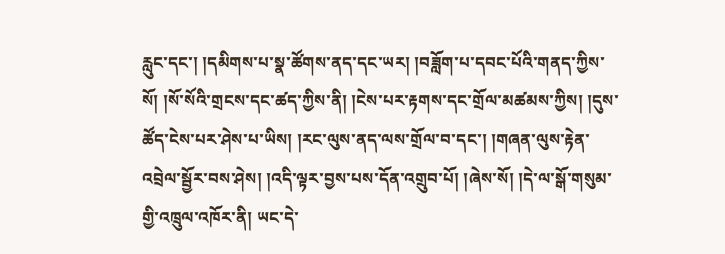རླུང་དང་། །དམིགས་པ་སྣ་ཚོགས་ནད་དང་ཡར། །བཟློག་པ་དབང་པོའི་གནད་ཀྱིས་སོ། །སོ་སོའི་གྲངས་དང་ཚད་ཀྱིས་ནི། །ངེས་པར་རྟགས་དང་གྲོལ་མཚམས་ཀྱིས། །དུས་ཚོད་ངེས་པར་ཤེས་པ་ཡིས། །རང་ལུས་ནད་ལས་གྲོལ་བ་དང་། །གཞན་ལུས་རྟེན་འབྲེལ་སྦྱོར་བས་ཤེས། །འདི་ལྟར་བྱས་པས་དོན་འགྲུབ་པོ། །ཞེས་སོ། །དེ་ལ་སྒོ་གསུམ་གྱི་འཁྲུལ་འཁོར་ནི། ཡང་དེ་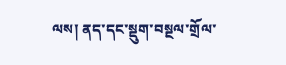ལས། ནད་དང་སྡུག་བསྔལ་གྲོལ་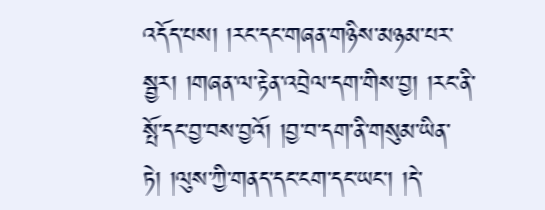འདོད་པས། །རང་དང་གཞན་གཉིས་མཉམ་པར་སྦྱར། །གཞན་ལ་རྟེན་འབྲེལ་དག་གིས་བྱ། །རང་ནི་སྤོ་དང་བྱ་བས་བྱའོ། །བྱ་བ་དག་ནི་གསུམ་ཡིན་ཏེ། །ལུས་ཀྱི་གནད་དང་ངག་དང་ཡང་། །དེ་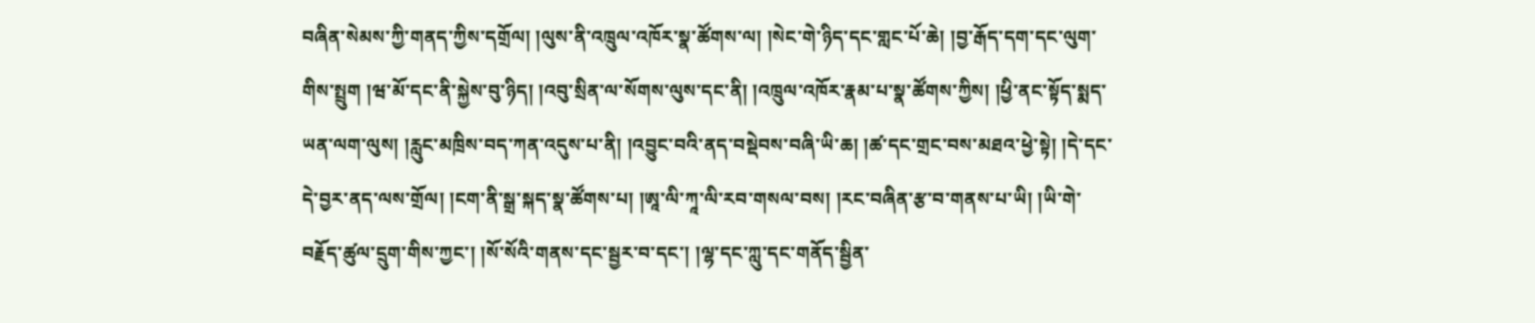བཞིན་སེམས་ཀྱི་གནད་ཀྱིས་དགྲོལ། །ལུས་ནི་འཁྲུལ་འཁོར་སྣ་ཚོགས་ལ། །སེང་གེ་ཉིད་དང་གླང་པོ་ཆེ། །བྱ་རྒོད་དག་དང་ལུག་གིས་སྤྲུག །ཝ་མོ་དང་ནི་སྐྱེས་བུ་ཉིད། །འབུ་སྲིན་ལ་སོགས་ལུས་དང་ནི། །འཁྲུལ་འཁོར་རྣམ་པ་སྣ་ཚོགས་ཀྱིས། །ཕྱི་ནང་སྟོད་སྨད་ཡན་ལག་ལུས། །རླུང་མཁྲིས་བད་ཀན་འདུས་པ་ནི། །འབྱུང་བའི་ནད་བསྡེབས་བཞི་ཡི་ཆ། །ཚ་དང་གྲང་བས་མཐའ་ཕྱེ་སྟེ། །དེ་དང་དེ་བྱར་ནད་ལས་གྲོལ། །ངག་ནི་སྒྲ་སྐད་སྣ་ཚོགས་པ། །ཨཱ་ལི་ཀཱ་ལི་རབ་གསལ་བས། །རང་བཞིན་རྩ་བ་གནས་པ་ཡི། །ཡི་གེ་བརྗོད་ཚུལ་དྲུག་གིས་ཀྱང་། །སོ་སོའི་གནས་དང་སྦྱར་བ་དང་། །ལྷ་དང་ཀླུ་དང་གནོད་སྦྱིན་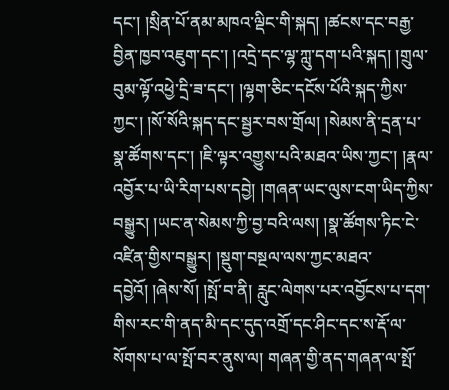དང་། །སྲིན་པོ་ནམ་མཁའ་ལྡིང་གི་སྐད། །ཚངས་དང་བརྒྱ་བྱིན་ཁྱབ་འཇུག་དང་། །འདྲེ་དང་ལྷ་ཀླུ་དག་པའི་སྐད། །གྲུལ་བུམ་ལྟོ་འཕྱེ་དྲི་ཟ་དང་། །ལྷག་ཅིང་དངོས་པོའི་སྐད་ཀྱིས་ཀྱང་། །སོ་སོའི་སྐད་དང་སྦྱར་བས་གྲོལ། །སེམས་ནི་དྲན་པ་སྣ་ཚོགས་དང་། །ཇི་ལྟར་འགྱུས་པའི་མཐའ་ཡིས་ཀྱང་། །རྣལ་འབྱོར་པ་ཡི་རིག་པས་དབྱེ། །གཞན་ཡང་ལུས་ངག་ཡིད་ཀྱིས་བསྒྱུར། །ཡང་ན་སེམས་ཀྱི་བྱ་བའི་ལས། །སྣ་ཚོགས་ཏིང་ངེ་འཛིན་གྱིས་བསྒྱུར། །སྡུག་བསྔལ་ལས་ཀྱང་མཐའ་དབྱེའོ། །ཞེས་སོ། །སྤོ་བ་ནི། རླུང་ལེགས་པར་འབྱོངས་པ་དག་གིས་རང་གི་ནད་མི་དང་དུད་འགྲོ་དང་ཤིང་དང་ས་རྡོ་ལ་སོགས་པ་ལ་སྤོ་བར་ནུས་ལ། གཞན་གྱི་ནད་གཞན་ལ་སྤོ་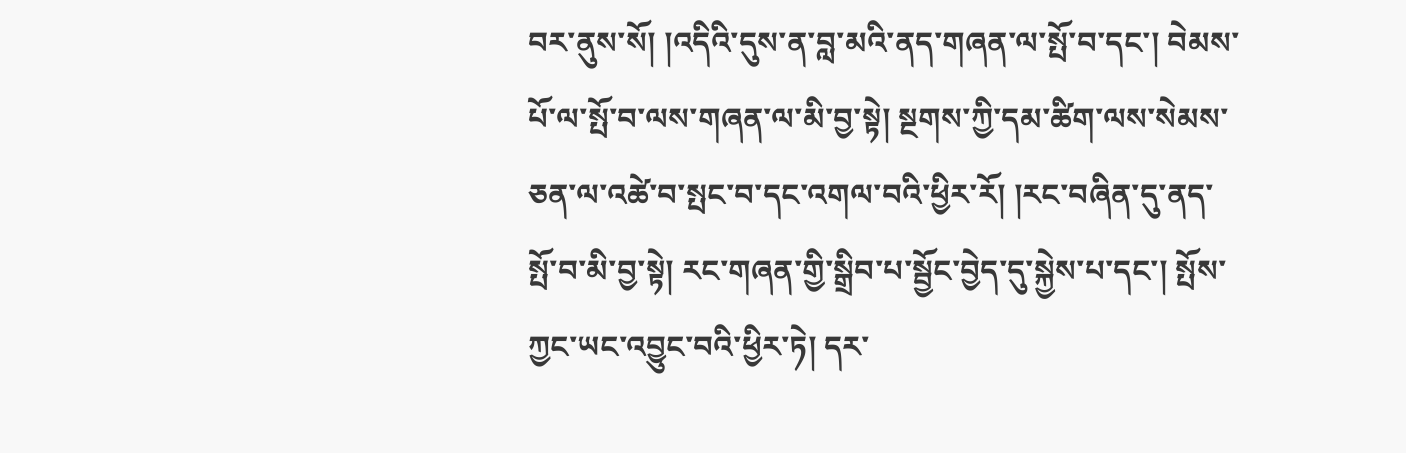བར་ནུས་སོ། །འདིའི་དུས་ན་བླ་མའི་ནད་གཞན་ལ་སྤོ་བ་དང་། བེམས་པོ་ལ་སྤོ་བ་ལས་གཞན་ལ་མི་བྱ་སྟེ། སྔགས་ཀྱི་དམ་ཚིག་ལས་སེམས་ཅན་ལ་འཚེ་བ་སྤང་བ་དང་འགལ་བའི་ཕྱིར་རོ། །རང་བཞིན་དུ་ནད་སྤོ་བ་མི་བྱ་སྟེ། རང་གཞན་གྱི་སྒྲིབ་པ་སྦྱོང་བྱེད་དུ་སྐྱེས་པ་དང་། སྤོས་ཀྱང་ཡང་འབྱུང་བའི་ཕྱིར་ཏེ། དར་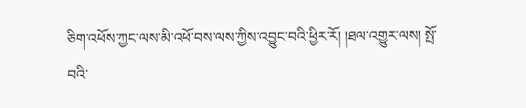ཅིག་འཕོས་ཀྱང་ལས་མི་འཕོ་བས་ལས་ཀྱིས་འབྱུང་བའི་ཕྱིར་རོ། །ཐལ་འགྱུར་ལས། སྤོ་བའི་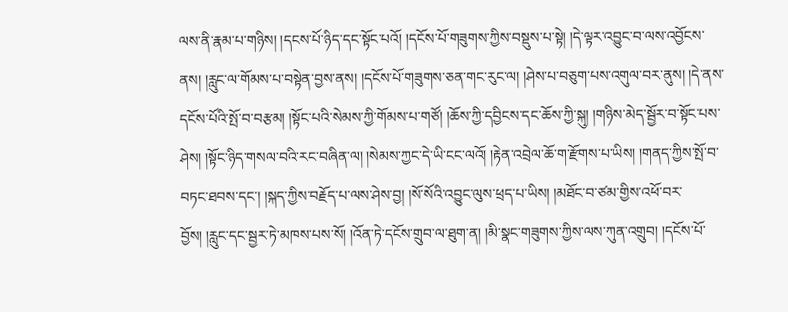ལས་ནི་རྣམ་པ་གཉིས། །དངས་པོ་ཉིད་དང་སྟོང་པའོ། །དངོས་པོ་གཟུགས་ཀྱིས་བསྡུས་པ་སྟེ། །དེ་ལྟར་འབྱུང་བ་ལས་འབྱོངས་ནས། །རླུང་ལ་གོམས་པ་བསྟེན་བྱས་ནས། །དངོས་པོ་གཟུགས་ཅན་གང་རུང་ལ། །ཤེས་པ་བཅུག་པས་འགུལ་བར་ནུས། །དེ་ནས་དངོས་པོའི་སྤོ་བ་བརྩམ། །སྟོང་པའི་སེམས་ཀྱི་གོམས་པ་གཙོ། །ཆོས་ཀྱི་དབྱིངས་དང་ཆོས་ཀྱི་སྐུ། །གཉིས་མེད་སྦྱོར་བ་སྟོང་པས་ཤེས། །སྟོང་ཉིད་གསལ་བའི་རང་བཞིན་ལ། །སེམས་ཀྱང་དེ་ཡི་ངང་ལའོ། །རྟེན་འབྲེལ་ཆོ་ག་རྫོགས་པ་ཡིས། །གནད་ཀྱིས་སྤོ་བ་བཏང་ཐབས་དང་། །སྐད་ཀྱིས་བརྗོད་པ་ལས་ཤེས་བྱ། །སོ་སོའི་འབྱུང་ལུས་ཕྲད་པ་ཡིས། །མཐོང་བ་ཙམ་གྱིས་འཕོ་བར་བྱོས། །རླུང་དང་སྦྱར་ཏེ་མཁས་པས་སོ། །འོན་ཏེ་དངོས་གྲུབ་ལ་ཐུག་ན། །མི་སྣང་གཟུགས་ཀྱིས་ལས་ཀུན་འགྲུབ། །དངོས་པོ་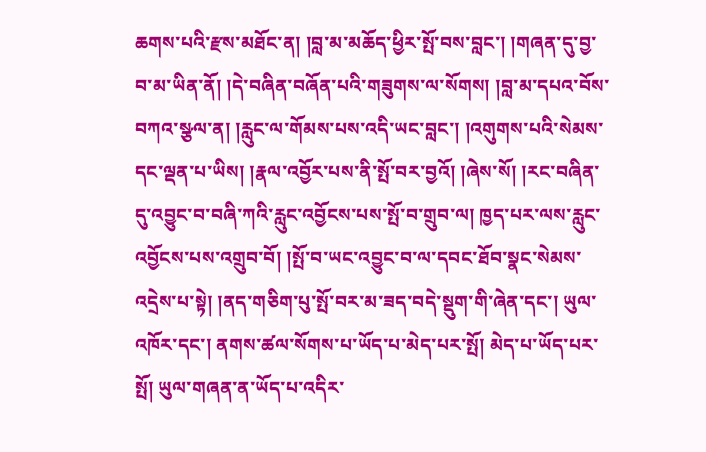ཆགས་པའི་རྫས་མཐོང་ན། །བླ་མ་མཆོད་ཕྱིར་སྤོ་བས་བླང་། །གཞན་དུ་བྱ་བ་མ་ཡིན་ནོ། །དེ་བཞིན་བཞོན་པའི་གཟུགས་ལ་སོགས། །བླ་མ་དཔའ་བོས་བཀའ་སྩལ་ན། །རླུང་ལ་གོམས་པས་འདི་ཡང་བླང་། །འགུགས་པའི་སེམས་དང་ལྡན་པ་ཡིས། །རྣལ་འབྱོར་པས་ནི་སྤོ་བར་བྱའོ། །ཞེས་སོ། །རང་བཞིན་དུ་འབྱུང་བ་བཞི་ཀའི་རླུང་འབྱོངས་པས་སྤོ་བ་གྲུབ་ལ། ཁྱད་པར་ལས་རླུང་འབྱོངས་པས་འགྲུབ་བོ། །སྤོ་བ་ཡང་འབྱུང་བ་ལ་དབང་ཐོབ་སྣང་སེམས་འདྲེས་པ་སྟེ། །ནད་གཅིག་པུ་སྤོ་བར་མ་ཟད་བདེ་སྡུག་གི་ཞེན་དང་། ཡུལ་འཁོར་དང་། ནགས་ཚལ་སོགས་པ་ཡོད་པ་མེད་པར་སྤོ། མེད་པ་ཡོད་པར་སྤོ། ཡུལ་གཞན་ན་ཡོད་པ་འདིར་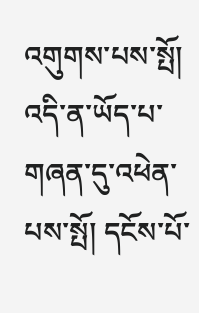འགུགས་པས་སྤོ། འདི་ན་ཡོད་པ་གཞན་དུ་འཕེན་པས་སྤོ། དངོས་པོ་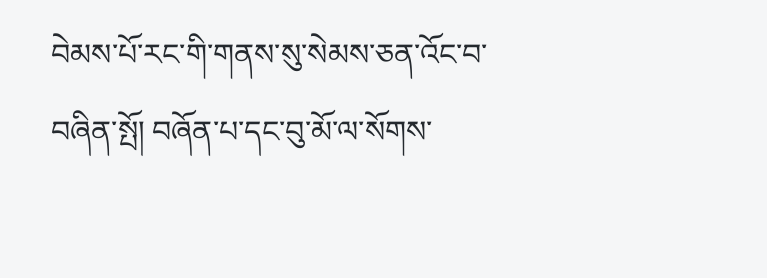བེམས་པོ་རང་གི་གནས་སུ་སེམས་ཅན་འོང་བ་བཞིན་སྤོ། བཞོན་པ་དང་བུ་མོ་ལ་སོགས་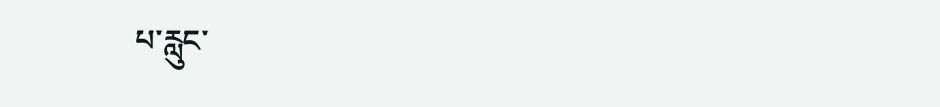པ་རླུང་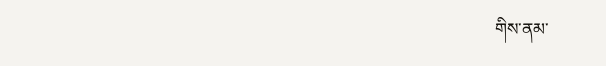གིས་ནམ་